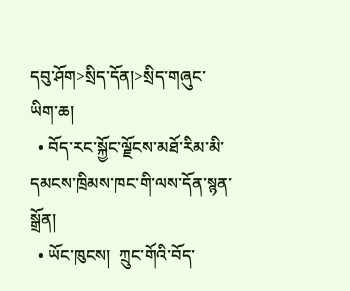དབུ་ཤོག>སྲིད་དོན།>སྲིད་གཞུང་ཡིག་ཆ།
  • བོད་རང་སྐྱོང་ལྗོངས་མཐོ་རིམ་མི་དམངས་ཁྲིམས་ཁང་གི་ལས་དོན་སྙན་སྒྲོན།
  • ཡོང་ཁུངས།  ཀྲུང་གོའི་བོད་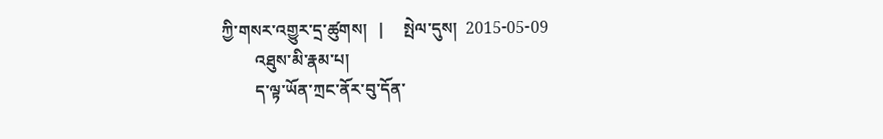ཀྱི་གསར་འགྱུར་དྲ་ཚུགས།   |     སྤེལ་དུས།  2015-05-09
        འཐུས་མི་རྣམ་པ།
        ད་ལྟ་ཡོན་ཀྲང་ནོར་བུ་དོན་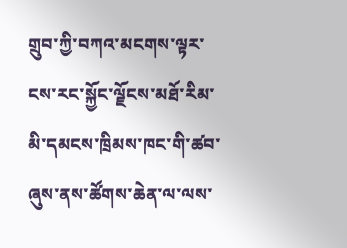གྲུབ་ཀྱི་བཀའ་མངགས་ལྟར་ངས་རང་སྐྱོང་ལྗོངས་མཐོ་རིམ་མི་དམངས་ཁྲིམས་ཁང་གི་ཚབ་ཞུས་ནས་ཚོགས་ཆེན་ལ་ལས་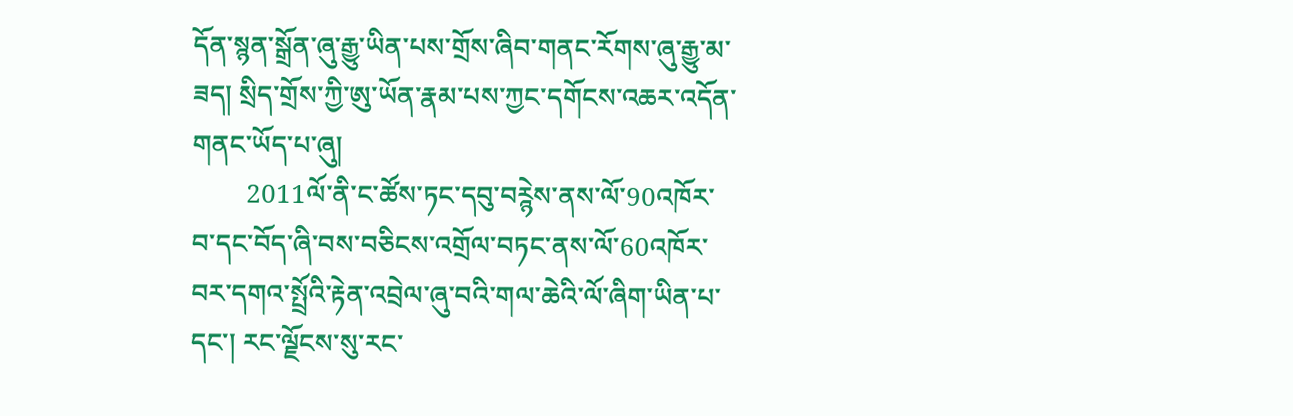དོན་སྙན་སྒྲོན་ཞུ་རྒྱུ་ཡིན་པས་གྲོས་ཞིབ་གནང་རོགས་ཞུ་རྒྱུ་མ་ཟད། སྲིད་གྲོས་ཀྱི་ཨུ་ཡོན་རྣམ་པས་ཀྱང་དགོངས་འཆར་འདོན་གནང་ཡོད་པ་ཞུ།
        2011ལོ་ནི་ང་ཚོས་ཏང་དབུ་བཪྙེས་ནས་ལོ་90འཁོར་བ་དང་བོད་ཞི་བས་བཅིངས་འགྲོལ་བཏང་ནས་ལོ་60འཁོར་བར་དགའ་སྤྲོའི་རྟེན་འབྲེལ་ཞུ་བའི་གལ་ཆེའི་ལོ་ཞིག་ཡིན་པ་དང་། རང་ལྗོངས་སུ་རང་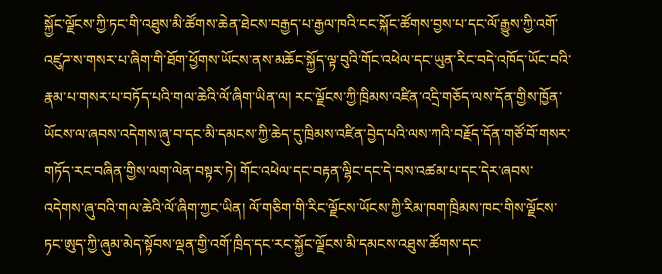སྐྱོང་ལྗོངས་ཀྱི་ཏང་གི་འཐུས་མི་ཚོགས་ཆེན་ཐེངས་བརྒྱད་པ་རྒྱལ་ཁའི་ངང་སྐོང་ཚོགས་བྱས་པ་དང་ལོ་རྒྱུས་ཀྱི་འགོ་འཛུཌ་ས་གསར་པ་ཞིག་གི་ཐོག་ཕྱོགས་ཡོངས་ནས་མཆོང་སྐྱོད་ལྟ་བུའི་གོང་འཕེལ་དང་ཡུན་རིང་བདེ་འཁོད་ཡོང་བའི་རྣམ་པ་གསར་པ་བཏོད་པའི་གལ་ཆེའི་ལོ་ཞིག་ཡིན་ལ། རང་ལྗོངས་ཀྱི་ཁྲིམས་འཛིན་འདྲི་གཅོད་ལས་དོན་གྱིས་ཁྱོན་ཡོངས་ལ་ཞབས་འདེགས་ཞུ་བ་དང་མི་དམངས་ཀྱི་ཆེད་དུ་ཁྲིམས་འཛིན་བྱེད་པའི་ལས་ཀའི་བརྗོད་དོན་གཙོ་བོ་གསར་གཏོད་རང་བཞིན་གྱིས་ལག་ལེན་བསྟར་ཏེ། གོང་འཕེལ་དང་བརྟན་ལྷིང་དང་དེ་བས་འཚམ་པ་དང་དེར་ཞབས་འདེགས་ཞུ་བའི་གལ་ཆེའི་ལོ་ཞིག་ཀྱང་ཡིན། ལོ་གཅིག་གི་རིང་ལྗོངས་ཡོངས་ཀྱི་རིམ་ཁག་ཁྲིམས་ཁང་གིས་ལྗོངས་ཏང་ཨུད་ཀྱི་ཞུམ་མེད་སྟོབས་ལྡན་གྱི་འགོ་ཁྲིད་དང་རང་སྐྱོང་ལྗོངས་མི་དམངས་འཐུས་ཚོགས་དང་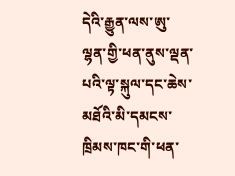དེའི་རྒྱུན་ལས་ཨུ་ལྷན་གྱི་ཕན་ནུས་ལྡན་པའི་ལྟ་སྐུལ་དང་ཆེས་མཐོའི་མི་དམངས་ཁྲིམས་ཁང་གི་ཕན་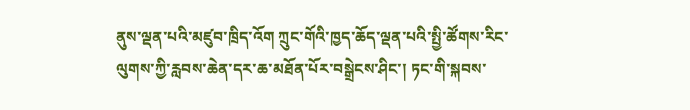ནུས་ལྡན་པའི་མཛུབ་ཁྲིད་འོག ཀྲུང་གོའི་ཁྱད་ཆོད་ལྡན་པའི་སྤྱི་ཚོགས་རིང་ལུགས་ཀྱི་རླབས་ཆེན་དར་ཆ་མཐོན་པོར་བསྒྲེངས་ཤིང་། ཏང་གི་སྐབས་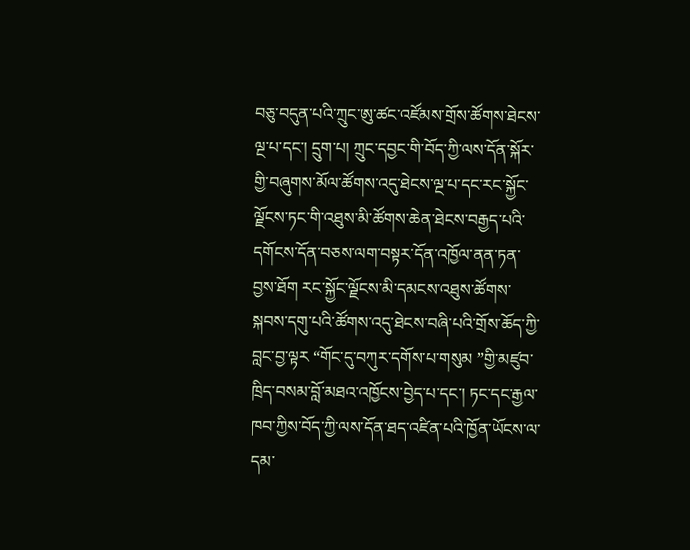བཅུ་བདུན་པའི་ཀྲུང་ཨུ་ཚང་འཛོམས་གྲོས་ཚོགས་ཐེངས་ལྔ་པ་དང་། དྲུག་པ། ཀྲུང་དབྱང་གི་བོད་ཀྱི་ལས་དོན་སྐོར་གྱི་བཞུགས་མོལ་ཚོགས་འདུ་ཐེངས་ལྔ་པ་དང་རང་སྐྱོང་ལྗོངས་ཏང་གི་འཐུས་མི་ཚོགས་ཆེན་ཐེངས་བརྒྱད་པའི་དགོངས་དོན་བཅས་ལག་བསྟར་དོན་འཁྱོལ་ནན་ཏན་བྱས་ཐོག རང་སྐྱོང་ལྗོངས་མི་དམངས་འཐུས་ཚོགས་སྐབས་དགུ་པའི་ཚོགས་འདུ་ཐེངས་བཞི་པའི་གྲོས་ཆོད་ཀྱི་བླང་བྱ་ལྟར “གོང་དུ་བཀུར་དགོས་པ་གསུམ ”གྱི་མཛུབ་ཁྲིད་བསམ་བློ་མཐའ་འཁྱོངས་བྱེད་པ་དང་། ཏང་དང་རྒྱལ་ཁབ་ཀྱིས་བོད་ཀྱི་ལས་དོན་ཐད་འཛིན་པའི་ཁྱོན་ཡོངས་ལ་དམ་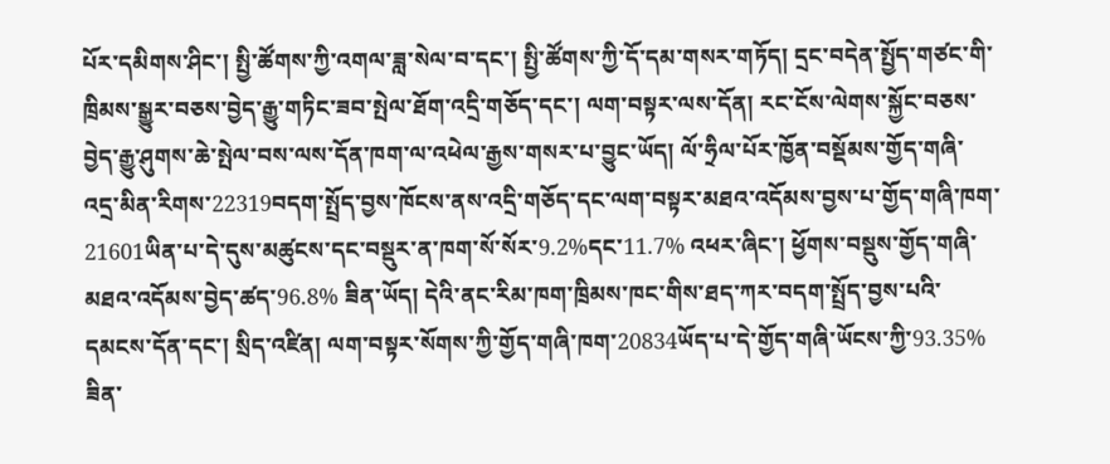པོར་དམིགས་ཤིང་། སྤྱི་ཚོགས་ཀྱི་འགལ་ཟླ་སེལ་བ་དང་། སྤྱི་ཚོགས་ཀྱི་དོ་དམ་གསར་གཏོད། དྲང་བདེན་སྤྱོད་གཙང་གི་ཁྲིམས་སྒྱུར་བཅས་བྱེད་རྒྱུ་གཏིང་ཟབ་སྤེལ་ཐོག་འདྲི་གཅོད་དང་། ལག་བསྟར་ལས་དོན། རང་ངོས་ལེགས་སྐྱོང་བཅས་བྱེད་རྒྱུ་ཤུགས་ཆེ་སྤེལ་བས་ལས་དོན་ཁག་ལ་འཕེལ་རྒྱས་གསར་པ་བྱུང་ཡོད། ལོ་ཧྲིལ་པོར་ཁྱོན་བསྡོམས་གྱོད་གཞི་འདྲ་མིན་རིགས་22319བདག་སྤྲོད་བྱས་ཁོངས་ནས་འདྲི་གཅོད་དང་ལག་བསྟར་མཐའ་འདོམས་བྱས་པ་གྱོད་གཞི་ཁག་21601ཡིན་པ་དེ་དུས་མཚུངས་དང་བསྡུར་ན་ཁག་སོ་སོར་9.2%དང་11.7% འཕར་ཞིང་། ཕྱོགས་བསྡུས་གྱོད་གཞི་མཐའ་འདོམས་བྱེད་ཚད་96.8% ཟིན་ཡོད། དེའི་ནང་རིམ་ཁག་ཁྲིམས་ཁང་གིས་ཐད་ཀར་བདག་སྤྲོད་བྱས་པའི་དམངས་དོན་དང་། སྲིད་འཛིན། ལག་བསྟར་སོགས་ཀྱི་གྱོད་གཞི་ཁག་20834ཡོད་པ་དེ་གྱོད་གཞི་ཡོངས་ཀྱི་93.35% ཟིན་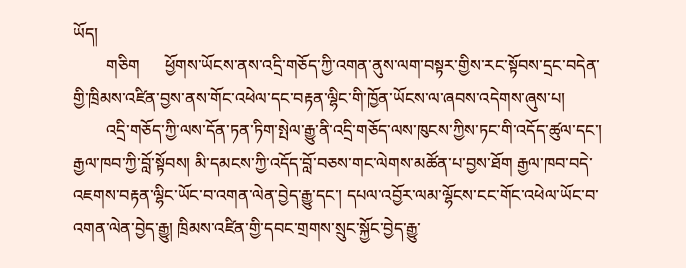ཡོད།
        གཅིག      ཕྱོགས་ཡོངས་ནས་འདྲི་གཅོད་ཀྱི་འགན་ནུས་ལག་བསྟར་གྱིས་རང་སྟོབས་དྲང་བདེན་གྱི་ཁྲིམས་འཛིན་བྱས་ནས་གོང་འཕེལ་དང་བརྟན་ལྷིང་གི་ཁྱོན་ཡོངས་ལ་ཞབས་འདེགས་ཞུས་པ།
        འདྲི་གཅོད་ཀྱི་ལས་དོན་ཏན་ཏིག་སྤེལ་རྒྱུ་ནི་འདྲི་གཅོད་ལས་ཁུངས་ཀྱིས་ཏང་གི་འདོད་ཚུལ་དང་། རྒྱལ་ཁབ་ཀྱི་བློ་སྟོབས། མི་དམངས་ཀྱི་འདོད་བློ་བཅས་གང་ལེགས་མཚོན་པ་བྱས་ཐོག རྒྱལ་ཁབ་བདེ་འཇགས་བརྟན་ལྷིང་ཡོང་བ་འགན་ལེན་བྱེད་རྒྱུ་དང་། དཔལ་འབྱོར་ལམ་ལྷོངས་ངང་གོང་འཕེལ་ཡོང་བ་འགན་ལེན་བྱེད་རྒྱུ། ཁྲིམས་འཛིན་གྱི་དབང་གྲགས་སྲུང་སྐྱོང་བྱེད་རྒྱུ་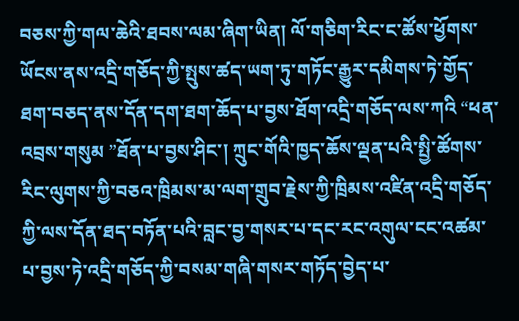བཅས་ཀྱི་གལ་ཆེའི་ཐབས་ལམ་ཞིག་ཡིན། ལོ་གཅིག་རིང་ང་ཚོས་ཕྱོགས་ཡོངས་ནས་འདྲི་གཅོད་ཀྱི་སྤུས་ཚད་ཡག་ཏུ་གཏོང་རྒྱུར་དམིགས་ཏེ་གྱོད་ཐག་བཅད་ནས་དོན་དག་ཐག་ཆོད་པ་བྱས་ཐོག་འདྲི་གཅོད་ལས་ཀའི “ཕན་འབྲས་གསུམ ”ཐོན་པ་བྱས་ཤིང་། ཀྲུང་གོའི་ཁྱད་ཆོས་ལྡན་པའི་སྤྱི་ཚོགས་རིང་ལུགས་ཀྱི་བཅའ་ཁྲིམས་མ་ལག་གྲུབ་རྗེས་ཀྱི་ཁྲིམས་འཛིན་འདྲི་གཅོད་ཀྱི་ལས་དོན་ཐད་བཏོན་པའི་བླང་བྱ་གསར་པ་དང་རང་འགུལ་ངང་འཚམ་པ་བྱས་ཏེ་འདྲི་གཅོད་ཀྱི་བསམ་གཞི་གསར་གཏོད་བྱེད་པ་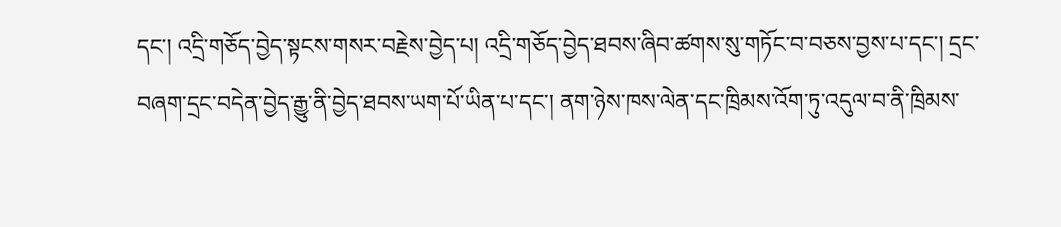དང་། འདྲི་གཅོད་བྱེད་སྟངས་གསར་བརྗེས་བྱེད་པ། འདྲི་གཅོད་བྱེད་ཐབས་ཞིབ་ཚགས་སུ་གཏོང་བ་བཅས་བྱས་པ་དང་། དྲང་བཞག་དྲང་བདེན་བྱེད་རྒྱུ་ནི་བྱེད་ཐབས་ཡག་པོ་ཡིན་པ་དང་། ནག་ཉེས་ཁས་ལེན་དང་ཁྲིམས་འོག་ཏུ་འདུལ་བ་ནི་ཁྲིམས་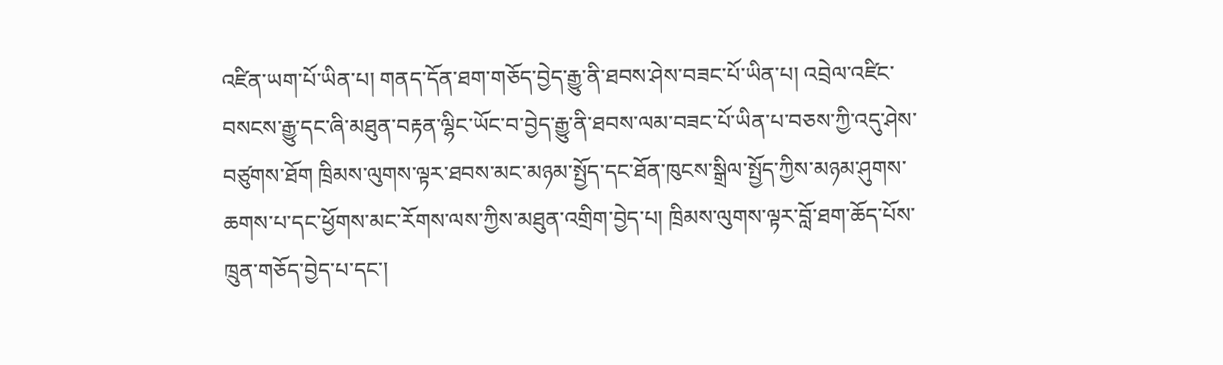འཛིན་ཡག་པོ་ཡིན་པ། གནད་དོན་ཐག་གཅོད་བྱེད་རྒྱུ་ནི་ཐབས་ཤེས་བཟང་པོ་ཡིན་པ། འབྲེལ་འཛིང་བསངས་རྒྱུ་དང་ཞི་མཐུན་བརྟན་ལྷིང་ཡོང་བ་བྱེད་རྒྱུ་ནི་ཐབས་ལམ་བཟང་པོ་ཡིན་པ་བཅས་ཀྱི་འདུ་ཤེས་བཙུགས་ཐོག ཁྲིམས་ལུགས་ལྟར་ཐབས་མང་མཉམ་སྤྱོད་དང་ཐོན་ཁུངས་སྒྲིལ་སྤྱོད་ཀྱིས་མཉམ་ཤུགས་ཆགས་པ་དང་ཕྱོགས་མང་རོགས་ལས་ཀྱིས་མཐུན་འགྲིག་བྱེད་པ། ཁྲིམས་ལུགས་ལྟར་བློ་ཐག་ཆོད་པོས་ཁྲུན་གཅོད་བྱེད་པ་དང་།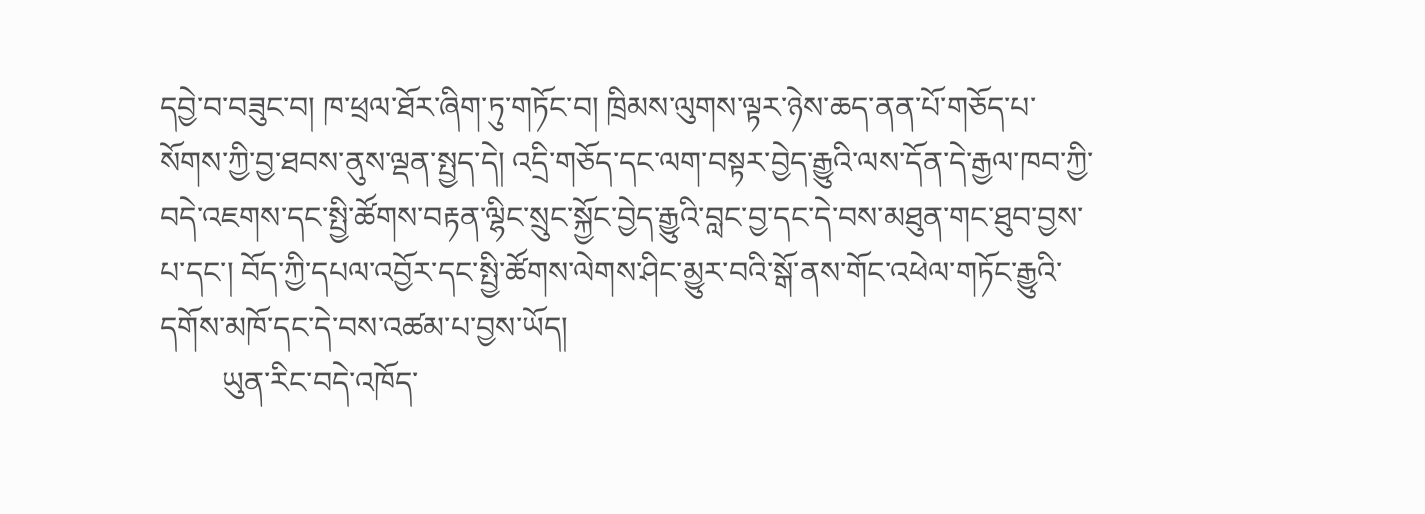དབྱེ་བ་བཟུང་བ། ཁ་ཕྲལ་ཐོར་ཞིག་ཏུ་གཏོང་བ། ཁྲིམས་ལུགས་ལྟར་ཉེས་ཆད་ནན་པོ་གཅོད་པ་སོགས་ཀྱི་བྱ་ཐབས་ནུས་ལྡན་སྤྱད་དེ། འདྲི་གཅོད་དང་ལག་བསྟར་བྱེད་རྒྱུའི་ལས་དོན་དེ་རྒྱལ་ཁབ་ཀྱི་བདེ་འཇགས་དང་སྤྱི་ཚོགས་བརྟན་ལྷིང་སྲུང་སྐྱོང་བྱེད་རྒྱུའི་བླང་བྱ་དང་དེ་བས་མཐུན་གང་ཐུབ་བྱས་པ་དང་། བོད་ཀྱི་དཔལ་འབྱོར་དང་སྤྱི་ཚོགས་ལེགས་ཤིང་མྱུར་བའི་སྒོ་ནས་གོང་འཕེལ་གཏོང་རྒྱུའི་དགོས་མཁོ་དང་དེ་བས་འཚམ་པ་བྱས་ཡོད།
        ཡུན་རིང་བདེ་འཁོད་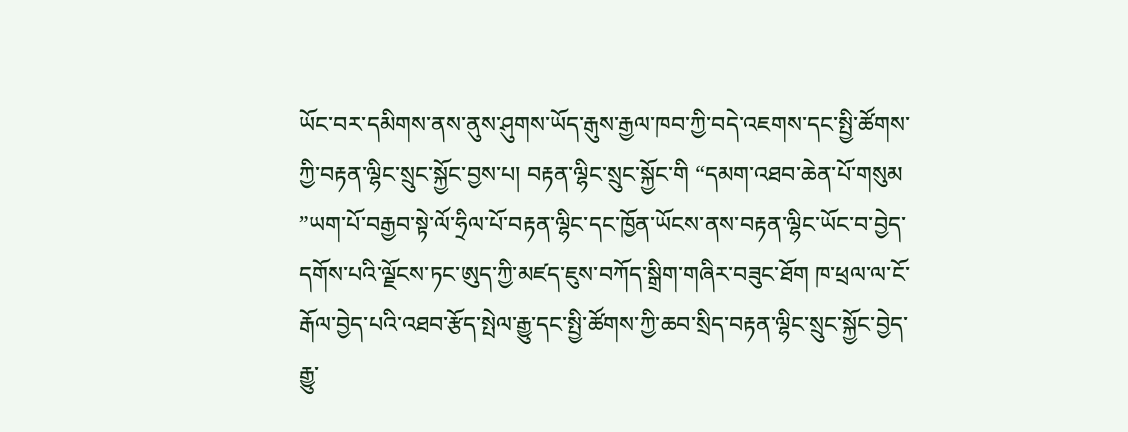ཡོང་བར་དམིགས་ནས་ནུས་ཤུགས་ཡོད་རྒུས་རྒྱལ་ཁབ་ཀྱི་བདེ་འཇགས་དང་སྤྱི་ཚོགས་ཀྱི་བརྟན་ལྷིང་སྲུང་སྐྱོང་བྱས་པ། བརྟན་ལྷིང་སྲུང་སྐྱོང་གི “དམག་འཐབ་ཆེན་པོ་གསུམ ”ཡག་པོ་བརྒྱབ་སྟེ་ལོ་ཧྲིལ་པོ་བརྟན་ལྷིང་དང་ཁྱོན་ཡོངས་ནས་བརྟན་ལྷིང་ཡོང་བ་བྱེད་དགོས་པའི་ལྗོངས་ཏང་ཨུད་ཀྱི་མཛད་ཇུས་བཀོད་སྒྲིག་གཞིར་བཟུང་ཐོག ཁ་ཕྲལ་ལ་ངོ་རྒོལ་བྱེད་པའི་འཐབ་རྩོད་སྤེལ་རྒྱུ་དང་སྤྱི་ཚོགས་ཀྱི་ཆབ་སྲིད་བརྟན་ལྷིང་སྲུང་སྐྱོང་བྱེད་རྒྱུ་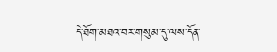དེ་ཐོག་མཐའ་བར་གསུམ་དུ་ལས་དོན་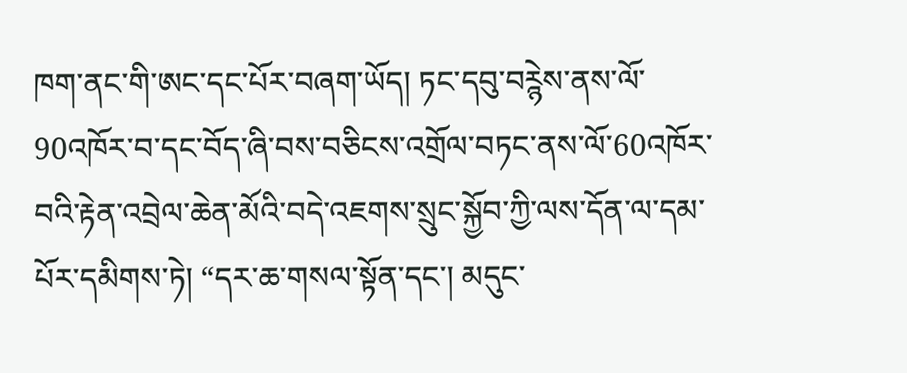ཁག་ནང་གི་ཨང་དང་པོར་བཞག་ཡོད། ཏང་དབུ་བཪྙེས་ནས་ལོ་90འཁོར་བ་དང་བོད་ཞི་བས་བཅིངས་འགྲོལ་བཏང་ནས་ལོ་60འཁོར་བའི་རྟེན་འབྲེལ་ཆེན་མོའི་བདེ་འཇགས་སྲུང་སྐྱོབ་ཀྱི་ལས་དོན་ལ་དམ་པོར་དམིགས་ཏེ། “དར་ཆ་གསལ་སྟོན་དང་། མདུང་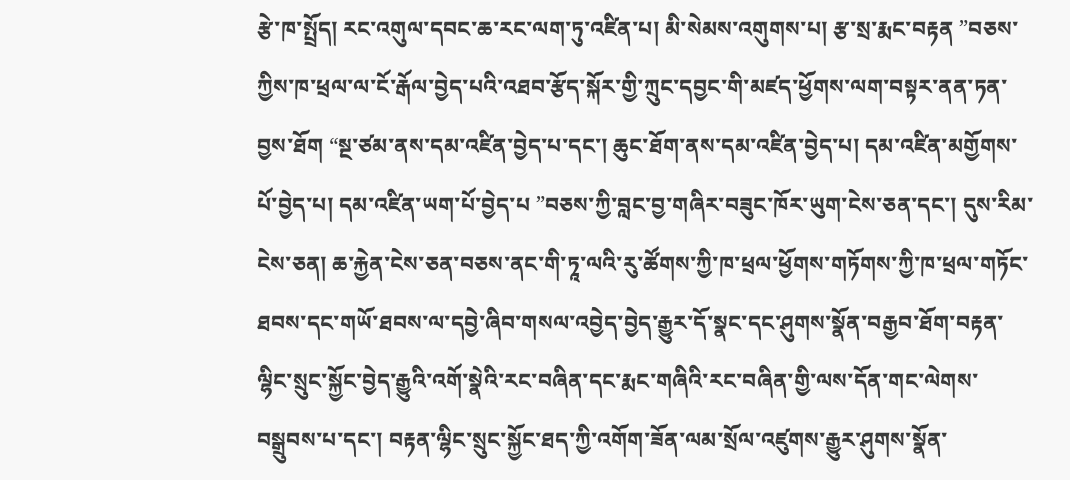རྩེ་ཁ་སྤྲོད། རང་འགུལ་དབང་ཆ་རང་ལག་ཏུ་འཛིན་པ། མི་སེམས་འགུགས་པ། རྩ་སྲ་རྨང་བརྟན ”བཅས་ཀྱིས་ཁ་ཕྲལ་ལ་ངོ་རྒོལ་བྱེད་པའི་འཐབ་རྩོད་སྐོར་གྱི་ཀྲུང་དབྱང་གི་མཛད་ཕྱོགས་ལག་བསྟར་ནན་ཏན་བྱས་ཐོག “སྔ་ཙམ་ནས་དམ་འཛིན་བྱེད་པ་དང་། ཆུང་ཐོག་ནས་དམ་འཛིན་བྱེད་པ། དམ་འཛིན་མགྱོགས་པོ་བྱེད་པ། དམ་འཛིན་ཡག་པོ་བྱེད་པ ”བཅས་ཀྱི་བླང་བྱ་གཞིར་བཟུང་ཁོར་ཡུག་ངེས་ཅན་དང་། དུས་རིམ་ངེས་ཅན། ཆ་རྐྱེན་ངེས་ཅན་བཅས་ནང་གི་ཏཱ་ལའི་རུ་ཚོགས་ཀྱི་ཁ་ཕྲལ་ཕྱོགས་གཏོགས་ཀྱི་ཁ་ཕྲལ་གཏོང་ཐབས་དང་གཡོ་ཐབས་ལ་དབྱེ་ཞིབ་གསལ་འབྱེད་བྱེད་རྒྱུར་དོ་སྣང་དང་ཤུགས་སྣོན་བརྒྱབ་ཐོག་བརྟན་ལྷིང་སྲུང་སྐྱོང་བྱེད་རྒྱུའི་འགོ་སྣེའི་རང་བཞིན་དང་རྨང་གཞིའི་རང་བཞིན་གྱི་ལས་དོན་གང་ལེགས་བསྒྲུབས་པ་དང་། བརྟན་ལྷིང་སྲུང་སྐྱོང་ཐད་ཀྱི་འགོག་ཟོན་ལམ་སྲོལ་འཛུགས་རྒྱུར་ཤུགས་སྣོན་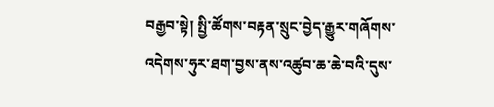བརྒྱབ་སྟེ། སྤྱི་ཚོགས་བརྟན་སྲུང་བྱེད་རྒྱུར་གཞོགས་འདེགས་ཧུར་ཐག་བྱས་ནས་འཚུབ་ཆ་ཆེ་བའི་དུས་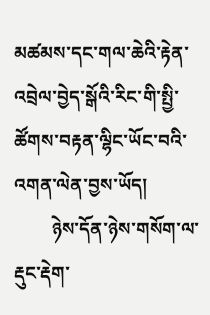མཚམས་དང་གལ་ཆེའི་རྟེན་འབྲེལ་བྱེད་སྒོའི་རིང་གི་སྤྱི་ཚོགས་བརྟན་ལྷིང་ཡོང་བའི་འགན་ལེན་བྱས་ཡོད།
        ཉེས་དོན་ཉེས་གསོག་ལ་རྡུང་རྡེག་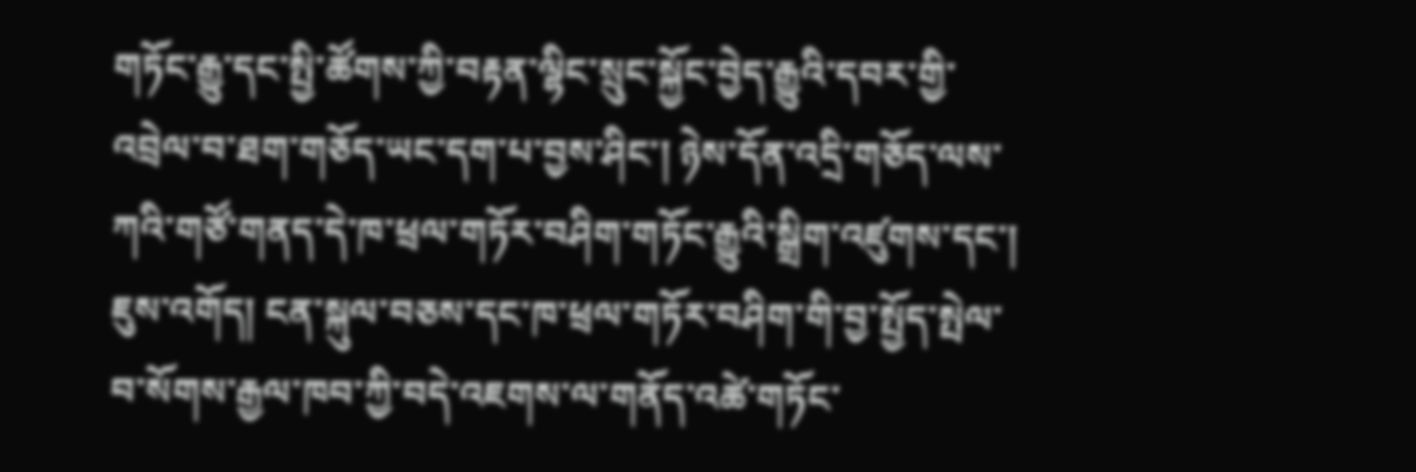གཏོང་རྒྱུ་དང་སྤྱི་ཚོགས་ཀྱི་བརྟན་ལྷིང་སྲུང་སྐྱོང་བྱེད་རྒྱུའི་དབར་གྱི་འབྲེལ་བ་ཐག་གཅོད་ཡང་དག་པ་བྱས་ཤིང་། ཉེས་དོན་འདྲི་གཅོད་ལས་ཀའི་གཙོ་གནད་དེ་ཁ་ཕྲལ་གཏོར་བཤིག་གཏོང་རྒྱུའི་སྒྲིག་འཛུགས་དང་། ཇུས་འགོད། ངན་སྐུལ་བཅས་དང་ཁ་ཕྲལ་གཏོར་བཤིག་གི་བྱ་སྤྱོད་སྤེལ་བ་སོགས་རྒྱལ་ཁབ་ཀྱི་བདེ་འཇགས་ལ་གནོད་འཚེ་གཏོང་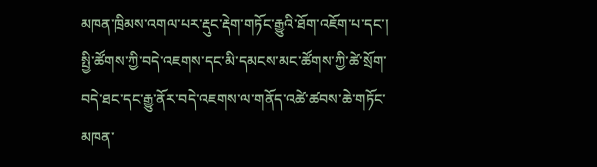མཁན་ཁྲིམས་འགལ་པར་རྡུང་རྡེག་གཏོང་རྒྱུའི་ཐོག་འཇོག་པ་དང་། སྤྱི་ཚོགས་ཀྱི་བདེ་འཇགས་དང་མི་དམངས་མང་ཚོགས་ཀྱི་ཚེ་སྲོག་བདེ་ཐང་དང་རྒྱུ་ནོར་བདེ་འཇགས་ལ་གནོད་འཚེ་ཚབས་ཆེ་གཏོང་མཁན་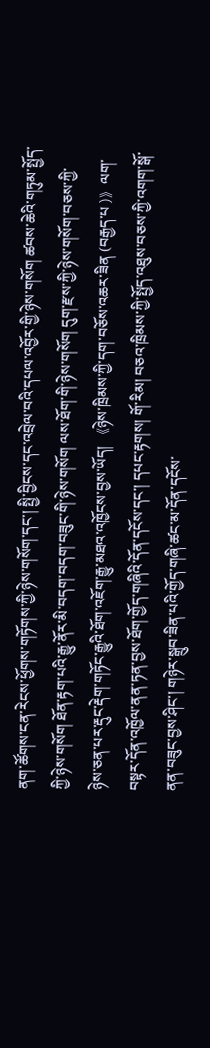ནག་ཚོགས་ངན་རེངས་ཕྱོགས་གཏོགས་ཀྱི་ཉེས་གསོག་དང་། སྤྱི་བྱིངས་དང་འབྲེལ་བའི་དཔལ་འབྱོར་གྱི་ཉེས་གསོག ཚབས་ཆེའི་གཏུམ་སྤྱོད་ཀྱི་ཉེས་གསོག ཐོན་རྟག་པའི་རྒྱུ་ནོར་མི་བདག་བདག་བཟུང་གི་ཉེས་གསོག ལས་ཐོག་གི་ཉེས་གསོག དུག་རྫས་ཀྱི་ཉེས་གསོག་བཅས་ཀྱི་ཉེས་ཅན་པར་རྡུང་རྡེག་གཏོང་རྒྱུའི་ཐོག་འཇོག་རྒྱུ་མཐའ་འཁྱོངས་བྱས་ཡོད། 《ཉེས་ཁྲིམས་ཀྱི་དག་བཅོས་འཆར་ཟིན (བརྒྱད་པ )》ལག་བསྟར་དོན་འཁྱོལ་ནན་ཏན་བྱས་ཐོག་གྱོད་གཞིའི་དོན་དངོས་དང་། དཔང་རྟགས། གོ་རིམ། བཅའ་ཁྲིམས་ཀྱི་སྤྱོད་འཐུས་བཅས་ཀྱི་འགག་སྒོ་ནན་བཟུང་བྱས་ཤིང་། གཉེར་སྒྲུབ་ཟིན་པའི་གྱོད་གཞི་ཚང་མ་དོན་དངོས་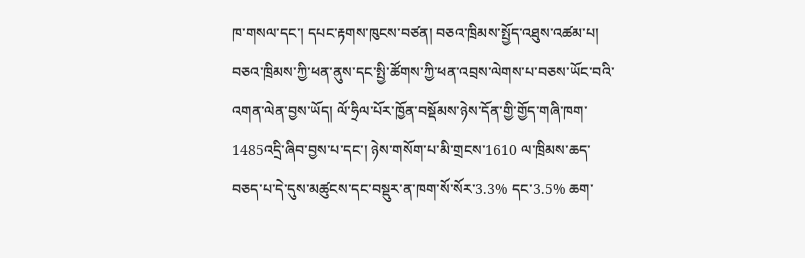ཁ་གསལ་དང་། དཔང་རྟགས་ཁུངས་བཙན། བཅའ་ཁྲིམས་སྤྱོད་འཐུས་འཚམ་པ། བཅའ་ཁྲིམས་ཀྱི་ཕན་ནུས་དང་སྤྱི་ཚོགས་ཀྱི་ཕན་འབྲས་ལེགས་པ་བཅས་ཡོང་བའི་འགན་ལེན་བྱས་ཡོད། ལོ་ཧྲིལ་པོར་ཁྱོན་བསྡོམས་ཉེས་དོན་གྱི་གྱོད་གཞི་ཁག་1485འདྲི་ཞིབ་བྱས་པ་དང་། ཉེས་གསོག་པ་མི་གྲངས་1610 ལ་ཁྲིམས་ཆད་བཅད་པ་དེ་དུས་མཚུངས་དང་བསྡུར་ན་ཁག་སོ་སོར་3.3% དང་3.5% ཆག་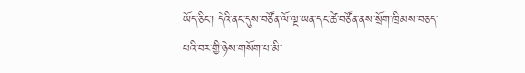ཡོད་ཅིང་། དེའི་ནང་དུས་བཙོན་ལོ་ལྔ་ཡན་དང་ཚེ་བཙོན་ནས་སྲོག་ཁྲིམས་བཅད་པའི་བར་གྱི་ཉེས་གསོག་པ་མི་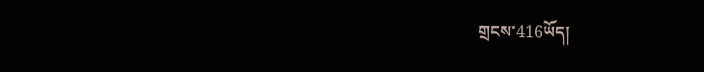གྲངས་416ཡོད།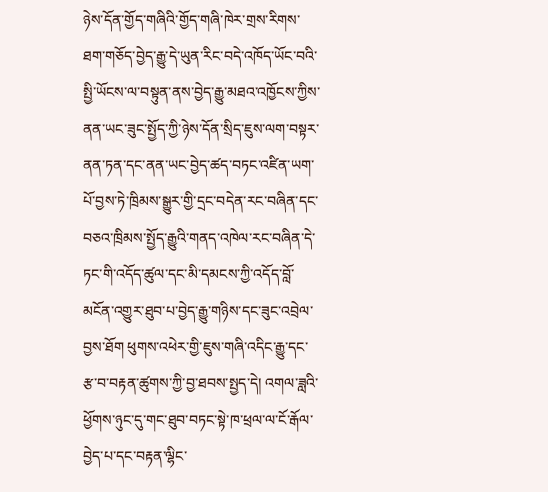ཉེས་དོན་གྱོད་གཞིའི་གྱོད་གཞི་ཁེར་གྲས་རིགས་ཐག་གཅོད་བྱེད་རྒྱུ་དེ་ཡུན་རིང་བདེ་འཁོད་ཡོང་བའི་སྤྱི་ཡོངས་ལ་བསྟུན་ནས་བྱེད་རྒྱུ་མཐའ་འཁྱོངས་ཀྱིས་ནན་ཡང་ཟུང་སྤྱོད་ཀྱི་ཉེས་དོན་སྲིད་ཇུས་ལག་བསྟར་ནན་ཏན་དང་ནན་ཡང་བྱེད་ཚད་བཏང་འཛིན་ཡག་པོ་བྱས་ཏེ་ཁྲིམས་སྒྱུར་གྱི་དྲང་བདེན་རང་བཞིན་དང་བཅའ་ཁྲིམས་སྤྱོད་རྒྱུའི་གནད་འཁེལ་རང་བཞིན་དེ་ཏང་གི་འདོད་ཚུལ་དང་མི་དམངས་ཀྱི་འདོད་བློ་མངོན་འགྱུར་ཐུབ་པ་བྱེད་རྒྱུ་གཉིས་དང་ཟུང་འབྲེལ་བྱས་ཐོག ཕུགས་འཕེར་གྱི་ཇུས་གཞི་འདིང་རྒྱུ་དང་རྩ་བ་བརྟན་ཚུགས་ཀྱི་བྱ་ཐབས་སྤྱད་དེ། འགལ་ཟླའི་ཕྱོགས་ཉུང་དུ་གང་ཐུབ་བཏང་སྟེ་ཁ་ཕྲལ་ལ་ངོ་རྒོལ་བྱེད་པ་དང་བརྟན་ལྷིང་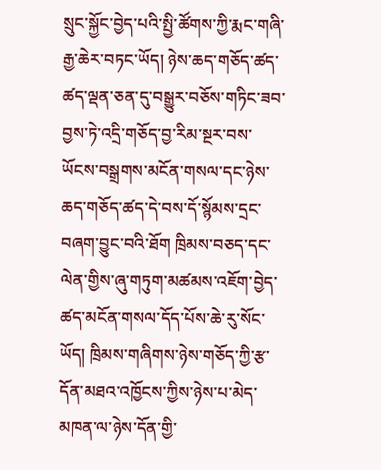སྲུང་སྐྱོང་བྱེད་པའི་སྤྱི་ཚོགས་ཀྱི་རྨང་གཞི་རྒྱ་ཆེར་བཏང་ཡོད། ཉེས་ཆད་གཅོད་ཚད་ཚད་ལྡན་ཅན་དུ་བསྒྱུར་བཅོས་གཏིང་ཟབ་བྱས་ཏེ་འདྲི་གཅོད་བྱ་རིམ་སྔར་བས་ཡོངས་བསྒྲགས་མངོན་གསལ་དང་ཉེས་ཆད་གཅོད་ཚད་དེ་བས་དོ་སྙོམས་དྲང་བཞག་བྱུང་བའི་ཐོག ཁྲིམས་བཅད་དང་ལེན་གྱིས་ཞུ་གཏུག་མཚམས་འཇོག་བྱེད་ཚད་མངོན་གསལ་དོད་པོས་ཆེ་རུ་སོང་ཡོད། ཁྲིམས་གཞིགས་ཉེས་གཅོད་ཀྱི་རྩ་དོན་མཐའ་འཁྱོངས་ཀྱིས་ཉེས་པ་མེད་མཁན་ལ་ཉེས་དོན་གྱི་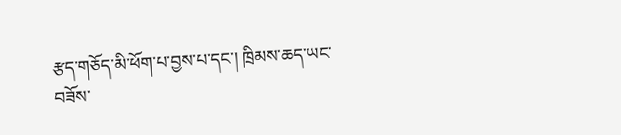རྩད་གཅོད་མི་ཕོག་པ་བྱས་པ་དང་། ཁྲིམས་ཆད་ཡང་བཟོས་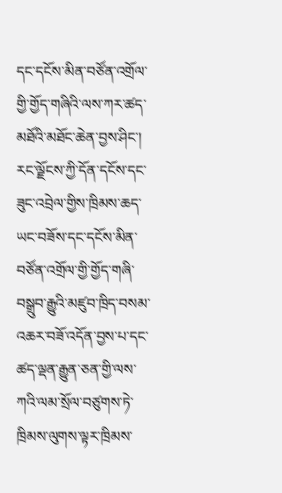དང་དངོས་མིན་བཙོན་འགྲོལ་གྱི་གྱོད་གཞིའི་ལས་ཀར་ཚད་མཐོའི་མཐོང་ཆེན་བྱས་ཤིང་། རང་ལྗོངས་ཀྱི་དོན་དངོས་དང་ཟུང་འབྲེལ་གྱིས་ཁྲིམས་ཆད་ཡང་བཟོས་དང་དངོས་མིན་བཙོན་འགྲོལ་གྱི་གྱོད་གཞི་བསྒྲུབ་རྒྱུའི་མཛུབ་ཁྲིད་བསམ་འཆར་བཟོ་འདོན་བྱས་པ་དང་ཚད་ལྡན་རྒྱུན་ཅན་གྱི་ལས་ཀའི་ལམ་སྲོལ་བཙུགས་ཏེ་ཁྲིམས་ལུགས་ལྟར་ཁྲིམས་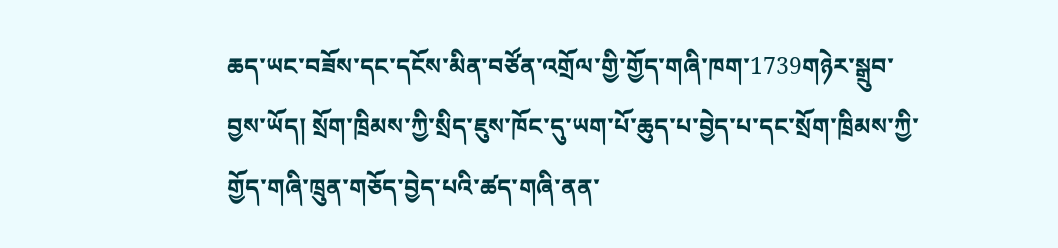ཆད་ཡང་བཟོས་དང་དངོས་མིན་བཙོན་འགྲོལ་གྱི་གྱོད་གཞི་ཁག་1739གཉེར་སྒྲུབ་བྱས་ཡོད། སྲོག་ཁྲིམས་ཀྱི་སྲིད་ཇུས་ཁོང་དུ་ཡག་པོ་ཆུད་པ་བྱེད་པ་དང་སྲོག་ཁྲིམས་ཀྱི་གྱོད་གཞི་ཁྲུན་གཅོད་བྱེད་པའི་ཚད་གཞི་ནན་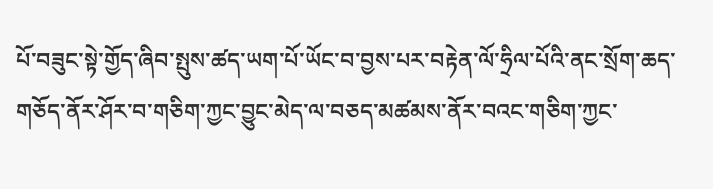པོ་བཟུང་སྟེ་གྱོད་ཞིབ་སྤུས་ཚད་ཡག་པོ་ཡོང་བ་བྱས་པར་བརྟེན་ལོ་ཧྲིལ་པོའི་ནང་སྲོག་ཆད་གཅོད་ནོར་ཤོར་བ་གཅིག་ཀྱང་བྱུང་མེད་ལ་བཅད་མཚམས་ནོར་བའང་གཅིག་ཀྱང་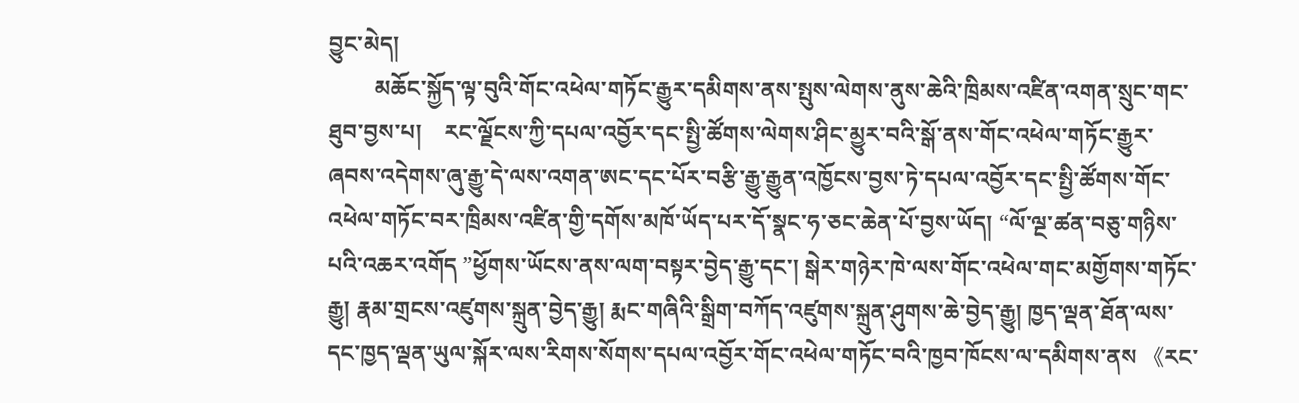བྱུང་མེད།
        མཆོང་སྐྱོད་ལྟ་བུའི་གོང་འཕེལ་གཏོང་རྒྱུར་དམིགས་ནས་སྤུས་ལེགས་ནུས་ཆེའི་ཁྲིམས་འཛིན་འགན་སྲུང་གང་ཐུབ་བྱས་པ།    རང་ལྗོངས་ཀྱི་དཔལ་འབྱོར་དང་སྤྱི་ཚོགས་ལེགས་ཤིང་མྱུར་བའི་སྒོ་ནས་གོང་འཕེལ་གཏོང་རྒྱུར་ཞབས་འདེགས་ཞུ་རྒྱུ་དེ་ལས་འགན་ཨང་དང་པོར་བརྩི་རྒྱུ་རྒྱུན་འཁྱོངས་བྱས་ཏེ་དཔལ་འབྱོར་དང་སྤྱི་ཚོགས་གོང་འཕེལ་གཏོང་བར་ཁྲིམས་འཛིན་གྱི་དགོས་མཁོ་ཡོད་པར་དོ་སྣང་ཧ་ཅང་ཆེན་པོ་བྱས་ཡོད། “ལོ་ལྔ་ཚན་བཅུ་གཉིས་པའི་འཆར་འགོད ”ཕྱོགས་ཡོངས་ནས་ལག་བསྟར་བྱེད་རྒྱུ་དང་། སྒེར་གཉེར་ཁེ་ལས་གོང་འཕེལ་གང་མགྱོགས་གཏོང་རྒྱུ། རྣམ་གྲངས་འཛུགས་སྐྲུན་བྱེད་རྒྱུ། རྨང་གཞིའི་སྒྲིག་བཀོད་འཛུགས་སྐྲུན་ཤུགས་ཆེ་བྱེད་རྒྱུ། ཁྱད་ལྡན་ཐོན་ལས་དང་ཁྱད་ལྡན་ཡུལ་སྐོར་ལས་རིགས་སོགས་དཔལ་འབྱོར་གོང་འཕེལ་གཏོང་བའི་ཁྱབ་ཁོངས་ལ་དམིགས་ནས 《རང་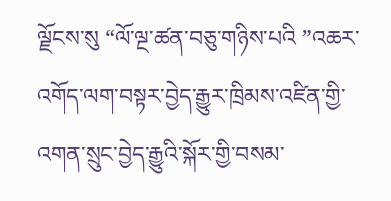ལྗོངས་སུ “ལོ་ལྔ་ཚན་བཅུ་གཉིས་པའི ”འཆར་འགོད་ལག་བསྟར་བྱེད་རྒྱུར་ཁྲིམས་འཛིན་གྱི་འགན་སྲུང་བྱེད་རྒྱུའི་སྐོར་གྱི་བསམ་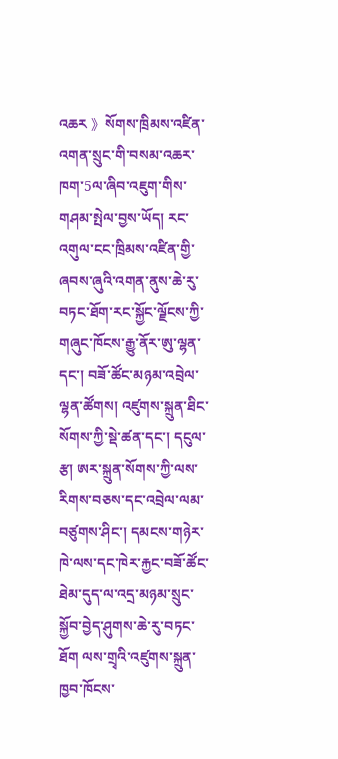འཆར 》སོགས་ཁྲིམས་འཛིན་འགན་སྲུང་གི་བསམ་འཆར་ཁག་5ལ་ཞིབ་འཇུག་གིས་གཤམ་སྤེལ་བྱས་ཡོད། རང་འགུལ་ངང་ཁྲིམས་འཛིན་གྱི་ཞབས་ཞུའི་འགན་ནུས་ཆེ་རུ་བཏང་ཐོག་རང་སྐྱོང་ལྗོངས་ཀྱི་གཞུང་ཁོངས་རྒྱུ་ནོར་ཨུ་ལྷན་དང་། བཟོ་ཚོང་མཉམ་འབྲེལ་ལྷན་ཚོགས། འཛུགས་སྐྲུན་ཐིང་སོགས་ཀྱི་སྡེ་ཚན་དང་། དངུལ་རྩ། ཨར་སྐྲུན་སོགས་ཀྱི་ལས་རིགས་བཅས་དང་འབྲེལ་ལམ་བཙུགས་ཤིང་། དམངས་གཉེར་ཁེ་ལས་དང་ཁེར་རྐྱང་བཟོ་ཚོང་ཐེམ་དུད་ལ་འདྲ་མཉམ་སྲུང་སྐྱོབ་བྱེད་ཤུགས་ཆེ་རུ་བཏང་ཐོག ལས་གྲྭའི་འཛུགས་སྐྲུན་ཁྱབ་ཁོངས་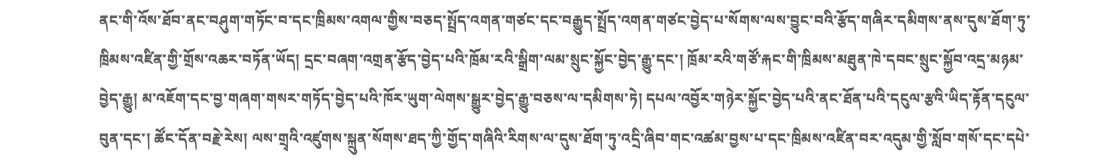ནང་གི་འོས་ཐོབ་ནང་བཤུག་གཏོང་བ་དང་ཁྲིམས་འགལ་གྱིས་བཅད་སྤྲོད་འགན་གཙང་དང་བརྒྱུད་སྤྲོད་འགན་གཙང་བྱེད་པ་སོགས་ལས་བྱུང་བའི་རྩོད་གཞིར་དམིགས་ནས་དུས་ཐོག་ཏུ་ཁྲིམས་འཛིན་གྱི་གྲོས་འཆར་བཏོན་ཡོད། དྲང་བཞག་འགྲན་རྩོད་བྱེད་པའི་ཁྲོམ་རའི་སྒྲིག་ལམ་སྲུང་སྐྱོང་བྱེད་རྒྱུ་དང་། ཁྲོམ་རའི་གཙོ་རྐང་གི་ཁྲིམས་མཐུན་ཁེ་དབང་སྲུང་སྐྱོབ་འདྲ་མཉམ་བྱེད་རྒྱུ། མ་འཇོག་དང་བྱ་གཞག་གསར་གཏོད་བྱེད་པའི་ཁོར་ཡུག་ལེགས་སྒྱུར་བྱེད་རྒྱུ་བཅས་ལ་དམིགས་ཏེ། དཔལ་འབྱོར་གཉེར་སྐྱོང་བྱེད་པའི་ནང་ཐོན་པའི་དངུལ་རྩའི་ཡིད་རྟོན་དངུལ་བུན་དང་། ཚོང་དོན་བརྗེ་རེས། ལས་གྲྭའི་འཛུགས་སྐྲུན་སོགས་ཐད་ཀྱི་གྱོད་གཞིའི་རིགས་ལ་དུས་ཐོག་ཏུ་འདྲི་ཞིབ་གང་འཚམ་བྱས་པ་དང་ཁྲིམས་འཛིན་བར་འདུམ་གྱི་སློབ་གསོ་དང་དཔེ་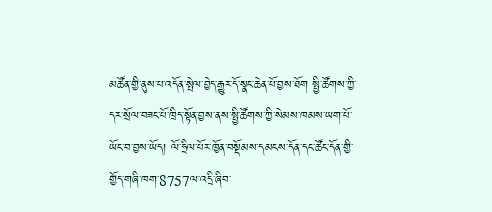མཚོན་གྱི་ནུས་པ་འདོན་སྤེལ་བྱེད་རྒྱུར་དོ་སྣང་ཆེན་པོ་བྱས་ཐོག སྤྱི་ཚོགས་ཀྱི་དར་སྲོལ་བཟང་པོ་ཁྲིད་སྟོན་བྱས་ནས་སྤྱི་ཚོགས་ཀྱི་སེམས་ཁམས་ཡག་པོ་ཡོང་བ་བྱས་ཡོད། ལོ་ཧྲིལ་པོར་ཁྱོན་བསྡོམས་དམངས་དོན་དང་ཚོང་དོན་གྱི་གྱོད་གཞི་ཁག་8757ལ་འདྲི་ཞིབ་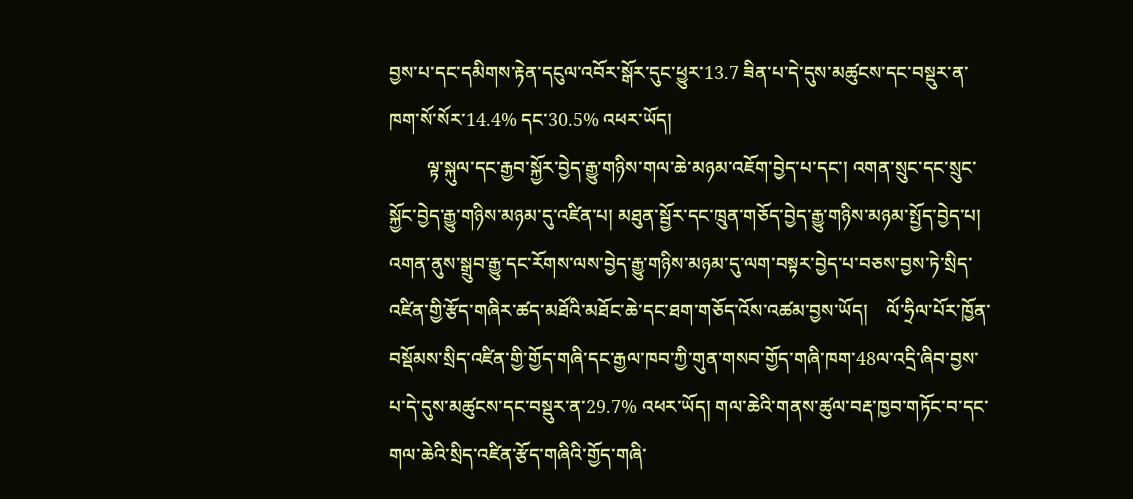བྱས་པ་དང་དམིགས་རྟེན་དངུལ་འབོར་སྒོར་དུང་ཕྱུར་13.7 ཟིན་པ་དེ་དུས་མཚུངས་དང་བསྡུར་ན་ཁག་སོ་སོར་14.4% དང་30.5% འཕར་ཡོད།
        ལྟ་སྐུལ་དང་རྒྱབ་སྐྱོར་བྱེད་རྒྱུ་གཉིས་གལ་ཆེ་མཉམ་འཇོག་བྱེད་པ་དང་། འགན་སྲུང་དང་སྲུང་སྐྱོང་བྱེད་རྒྱུ་གཉིས་མཉམ་དུ་འཛིན་པ། མཐུན་སྦྱོར་དང་ཁྲུན་གཅོད་བྱེད་རྒྱུ་གཉིས་མཉམ་སྤྱོད་བྱེད་པ། འགན་ནུས་སྒྲུབ་རྒྱུ་དང་རོགས་ལས་བྱེད་རྒྱུ་གཉིས་མཉམ་དུ་ལག་བསྟར་བྱེད་པ་བཅས་བྱས་ཏེ་སྲིད་འཛིན་གྱི་རྩོད་གཞིར་ཚད་མཐོའི་མཐོང་ཆེ་དང་ཐག་གཅོད་འོས་འཚམ་བྱས་ཡོད།    ལོ་ཧྲིལ་པོར་ཁྱོན་བསྡོམས་སྲིད་འཛིན་གྱི་གྱོད་གཞི་དང་རྒྱལ་ཁབ་ཀྱི་གུན་གསབ་གྱོད་གཞི་ཁག་48ལ་འདྲི་ཞིབ་བྱས་པ་དེ་དུས་མཚུངས་དང་བསྡུར་ན་29.7% འཕར་ཡོད། གལ་ཆེའི་གནས་ཚུལ་བརྡ་ཁྱབ་གཏོང་བ་དང་གལ་ཆེའི་སྲིད་འཛིན་རྩོད་གཞིའི་གྱོད་གཞི་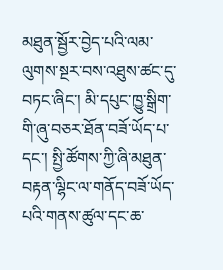མཐུན་སྦྱོར་བྱེད་པའི་ལམ་ལུགས་སྔར་བས་འཐུས་ཚང་དུ་བཏང་ཞིང་། མི་དཔུང་ཁྱུ་སྒྲིག་གི་ཞུ་བཅར་ཐོན་བཟོ་ཡོད་པ་དང་། སྤྱི་ཚོགས་ཀྱི་ཞི་མཐུན་བརྟན་ལྷིང་ལ་གནོད་བཟོ་ཡོད་པའི་གནས་ཚུལ་དང་ཆ་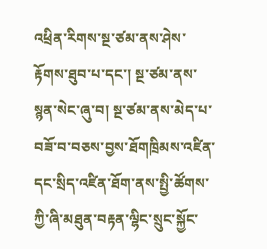འཕྲིན་རིགས་སྔ་ཙམ་ནས་ཤེས་རྟོགས་ཐུབ་པ་དང་། སྔ་ཙམ་ནས་སྙན་སེང་ཞུ་བ། སྔ་ཙམ་ནས་མེད་པ་བཟོ་བ་བཅས་བྱས་ཐོགཁྲིམས་འཛིན་དང་སྲིད་འཛིན་ཐོག་ནས་སྤྱི་ཚོགས་ཀྱི་ཞི་མཐུན་བརྟན་ལྷིང་སྲུང་སྐྱོང་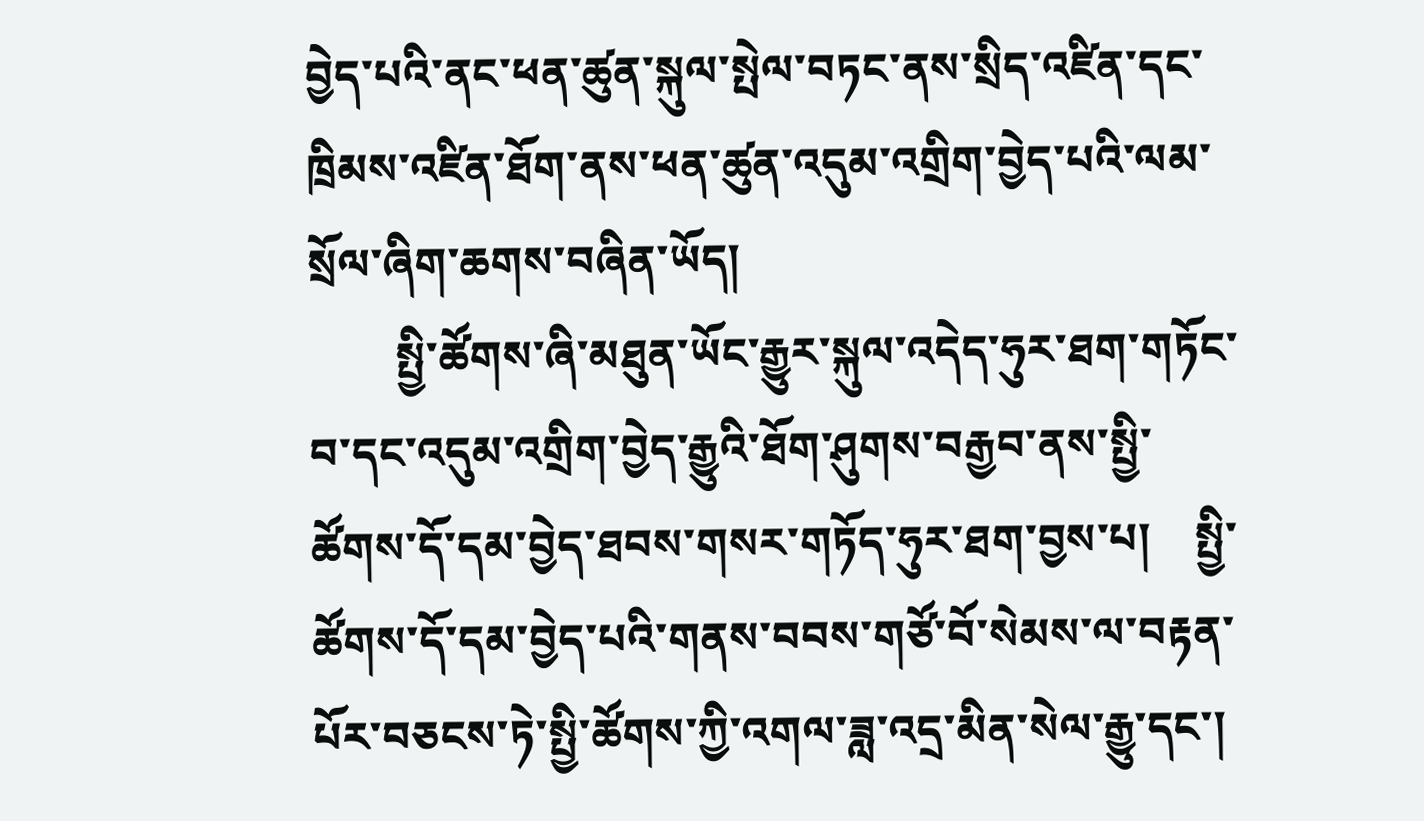བྱེད་པའི་ནང་ཕན་ཚུན་སྐུལ་སྤེལ་བཏང་ནས་སྲིད་འཛིན་དང་ཁྲིམས་འཛིན་ཐོག་ནས་ཕན་ཚུན་འདུམ་འགྲིག་བྱེད་པའི་ལམ་སྲོལ་ཞིག་ཆགས་བཞིན་ཡོད།
        སྤྱི་ཚོགས་ཞི་མཐུན་ཡོང་རྒྱུར་སྐུལ་འདེད་ཧུར་ཐག་གཏོང་བ་དང་འདུམ་འགྲིག་བྱེད་རྒྱུའི་ཐོག་ཤུགས་བརྒྱབ་ནས་སྤྱི་ཚོགས་དོ་དམ་བྱེད་ཐབས་གསར་གཏོད་ཧུར་ཐག་བྱས་པ།    སྤྱི་ཚོགས་དོ་དམ་བྱེད་པའི་གནས་བབས་གཙོ་བོ་སེམས་ལ་བརྟན་པོར་བཅངས་ཏེ་སྤྱི་ཚོགས་ཀྱི་འགལ་ཟླ་འདྲ་མིན་སེལ་རྒྱུ་དང་།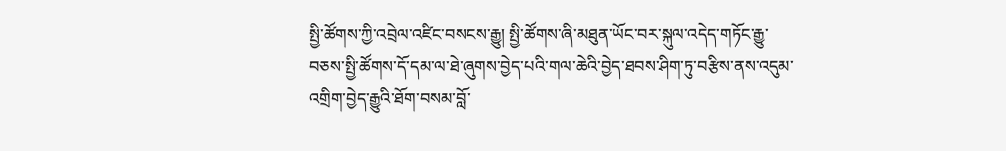སྤྱི་ཚོགས་ཀྱི་འབྲེལ་འཛིང་བསངས་རྒྱུ། སྤྱི་ཚོགས་ཞི་མཐུན་ཡོང་བར་སྐུལ་འདེད་གཏོང་རྒྱུ་བཅས་སྤྱི་ཚོགས་དོ་དམ་ལ་ཐེ་ཞུགས་བྱེད་པའི་གལ་ཆེའི་བྱེད་ཐབས་ཤིག་ཏུ་བརྩིས་ནས་འདུམ་འགྲིག་བྱེད་རྒྱུའི་ཐོག་བསམ་བློ་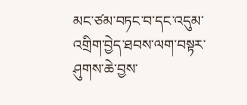མང་ཙམ་བཏང་བ་དང་འདུམ་འགྲིག་བྱེད་ཐབས་ལག་བསྟར་ཤུགས་ཆེ་བྱས་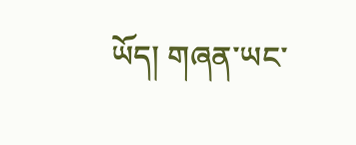ཡོད། གཞན་ཡང་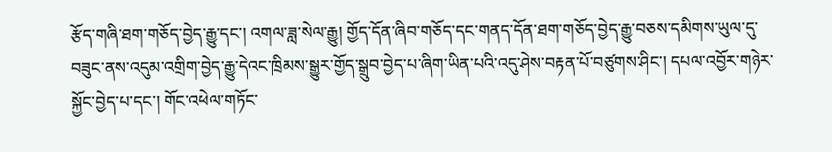རྩོད་གཞི་ཐག་གཅོད་བྱེད་རྒྱུ་དང་། འགལ་ཟླ་སེལ་རྒྱུ། གྱོད་དོན་ཞིབ་གཅོད་དང་གནད་དོན་ཐག་གཅོད་བྱེད་རྒྱུ་བཅས་དམིགས་ཡུལ་དུ་བཟུང་ནས་འདུམ་འགྲིག་བྱེད་རྒྱུ་དེའང་ཁྲིམས་སྒྱུར་གྱོད་སྒྲུབ་བྱེད་པ་ཞིག་ཡིན་པའི་འདུ་ཤེས་བརྟན་པོ་བཙུགས་ཤིང་། དཔལ་འབྱོར་གཉེར་སྐྱོང་བྱེད་པ་དང་། གོང་འཕེལ་གཏོང་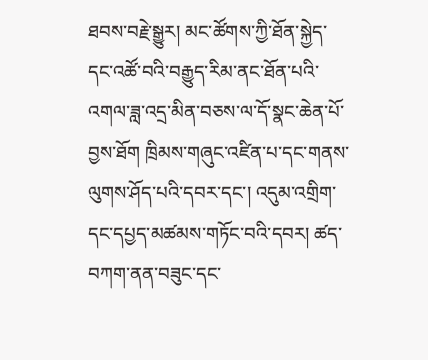ཐབས་བརྗེ་སྒྱུར། མང་ཚོགས་ཀྱི་ཐོན་སྐྱེད་དང་འཚོ་བའི་བརྒྱུད་རིམ་ནང་ཐོན་པའི་འགལ་ཟླ་འདྲ་མིན་བཅས་ལ་དོ་སྣང་ཆེན་པོ་བྱས་ཐོག ཁྲིམས་གཞུང་འཛིན་པ་དང་གནས་ལུགས་ཤོད་པའི་དབར་དང་། འདུམ་འགྲིག་དང་དཔྱད་མཚམས་གཏོང་བའི་དབར། ཚད་བཀག་ནན་བཟུང་དང་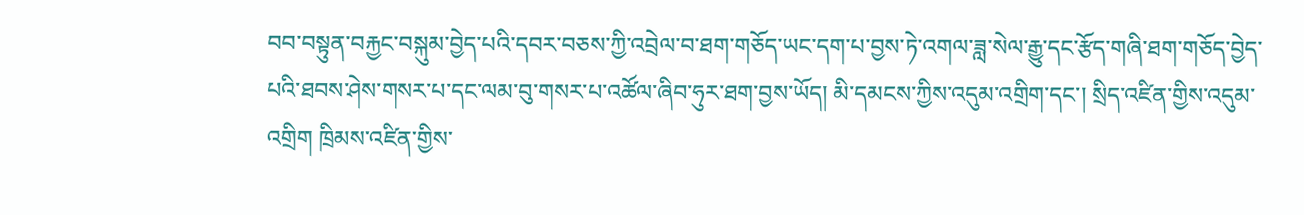བབ་བསྟུན་བརྐྱང་བསྐུམ་བྱེད་པའི་དབར་བཅས་ཀྱི་འབྲེལ་བ་ཐག་གཅོད་ཡང་དག་པ་བྱས་ཏེ་འགལ་ཟླ་སེལ་རྒྱུ་དང་རྩོད་གཞི་ཐག་གཅོད་བྱེད་པའི་ཐབས་ཤེས་གསར་པ་དང་ལམ་བུ་གསར་པ་འཚོལ་ཞིབ་ཧུར་ཐག་བྱས་ཡོད། མི་དམངས་ཀྱིས་འདུམ་འགྲིག་དང་། སྲིད་འཛིན་གྱིས་འདུམ་འགྲིག ཁྲིམས་འཛིན་གྱིས་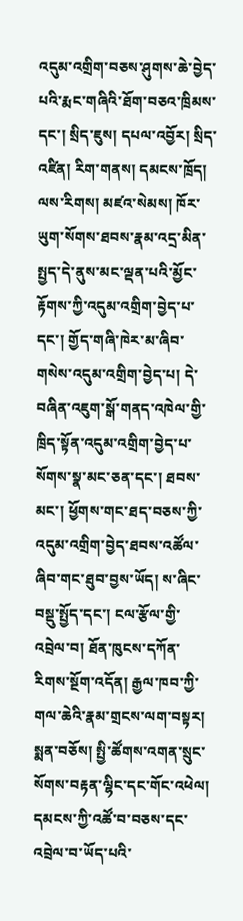འདུམ་འགྲིག་བཅས་ཤུགས་ཆེ་བྱེད་པའི་རྨང་གཞིའི་ཐོག་བཅའ་ཁྲིམས་དང་། སྲིད་ཇུས། དཔལ་འབྱོར། སྲིད་འཛིན། རིག་གནས། དམངས་ཁྲོད། ལས་རིགས། མཛའ་སེམས། ཁོར་ཡུག་སོགས་ཐབས་རྣམ་འདྲ་མིན་སྤྱད་དེ་ནུས་མང་ལྡན་པའི་མྱོང་རྟོགས་ཀྱི་འདུམ་འགྲིག་བྱེད་པ་དང་། གྱོད་གཞི་ཁེར་མ་ཞིབ་གསེས་འདུམ་འགྲིག་བྱེད་པ། དེ་བཞིན་འཇུག་སྒོ་གནད་འཁེལ་གྱི་ཁྲིད་སྟོན་འདུམ་འགྲིག་བྱེད་པ་སོགས་སྣ་མང་ཅན་དང་། ཐབས་མང་། ཕྱོགས་གང་ཐད་བཅས་ཀྱི་འདུམ་འགྲིག་བྱེད་ཐབས་འཚོལ་ཞིབ་གང་ཐུབ་བྱས་ཡོད། ས་ཞིང་བསྡུ་སྤྱོད་དང་། ངལ་རྩོལ་གྱི་འབྲེལ་བ། ཐོན་ཁུངས་དཀོན་རིགས་སྔོག་འདོན། རྒྱལ་ཁབ་ཀྱི་གལ་ཆེའི་རྣམ་གྲངས་ལག་བསྟར། སྨན་བཅོས། སྤྱི་ཚོགས་འགན་སྲུང་སོགས་བརྟན་ལྷིང་དང་གོང་འཕེལ། དམངས་ཀྱི་འཚོ་བ་བཅས་དང་འབྲེལ་བ་ཡོད་པའི་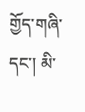གྱོད་གཞི་དང་། མི་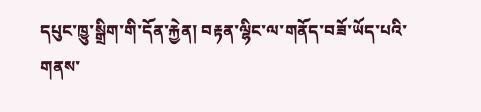དཔུང་ཁྱུ་སྒྲིག་གི་དོན་རྐྱེན། བརྟན་ལྷིང་ལ་གནོད་བཟོ་ཡོད་པའི་གནས་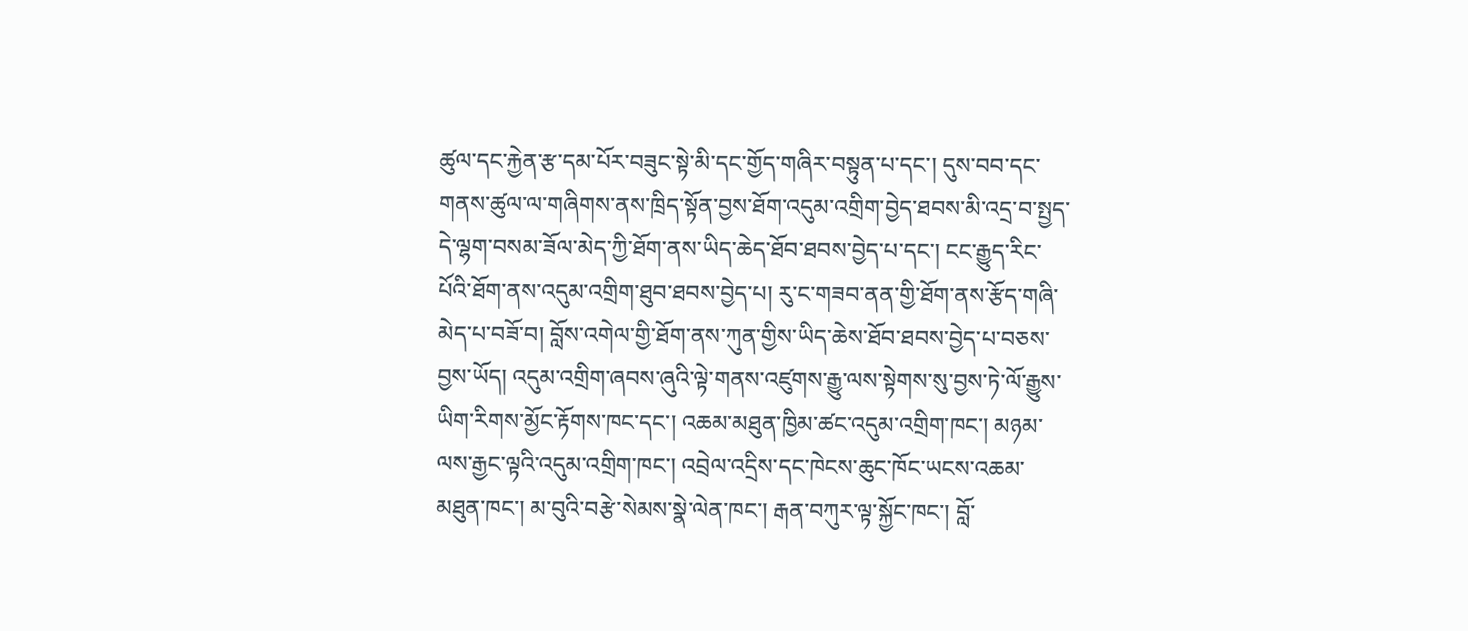ཚུལ་དང་རྐྱེན་རྩ་དམ་པོར་བཟུང་སྟེ་མི་དང་གྱོད་གཞིར་བསྟུན་པ་དང་། དུས་བབ་དང་གནས་ཚུལ་ལ་གཞིགས་ནས་ཁྲིད་སྟོན་བྱས་ཐོག་འདུམ་འགྲིག་བྱེད་ཐབས་མི་འདྲ་བ་སྤྱད་དེ་ལྷག་བསམ་ཟོལ་མེད་ཀྱི་ཐོག་ནས་ཡིད་ཆེད་ཐོབ་ཐབས་བྱེད་པ་དང་། ངང་རྒྱུད་རིང་པོའི་ཐོག་ནས་འདུམ་འགྲིག་ཐུབ་ཐབས་བྱེད་པ། རུ་ང་གཟབ་ནན་གྱི་ཐོག་ནས་རྩོད་གཞི་མེད་པ་བཟོ་བ། བློས་འགེལ་གྱི་ཐོག་ནས་ཀུན་གྱིས་ཡིད་ཆེས་ཐོབ་ཐབས་བྱེད་པ་བཅས་བྱས་ཡོད། འདུམ་འགྲིག་ཞབས་ཞུའི་ལྟེ་གནས་འཛུགས་རྒྱུ་ལས་སྟེགས་སུ་བྱས་ཏེ་ལོ་རྒྱུས་ཡིག་རིགས་མྱོང་རྟོགས་ཁང་དང་། འཆམ་མཐུན་ཁྱིམ་ཚང་འདུམ་འགྲིག་ཁང་། མཉམ་ལས་རྒྱང་ལྟའི་འདུམ་འགྲིག་ཁང་། འབྲེལ་འདྲིས་དང་ཁེངས་ཆུང་ཁོང་ཡངས་འཆམ་མཐུན་ཁང་། མ་བུའི་བརྩེ་སེམས་སྣེ་ལེན་ཁང་། རྒན་བཀུར་ལྟ་སྐྱོང་ཁང་། བློ་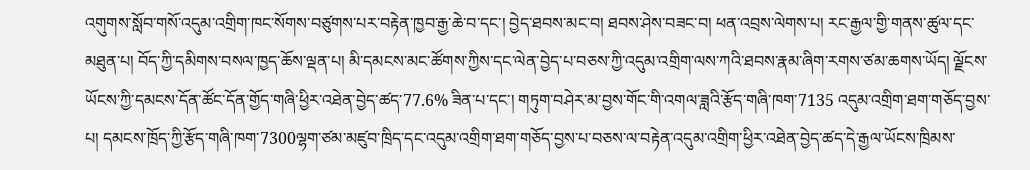འགུགས་སློབ་གསོ་འདུམ་འགྲིག་ཁང་སོགས་བཙུགས་པར་བརྟེན་ཁྱབ་རྒྱ་ཆེ་བ་དང་། བྱེད་ཐབས་མང་བ། ཐབས་ཤེས་བཟང་བ། ཕན་འབྲས་ལེགས་པ། རང་རྒྱལ་གྱི་གནས་ཚུལ་དང་མཐུན་པ། བོད་ཀྱི་དམིགས་བསལ་ཁྱད་ཆོས་ལྡན་པ། མི་དམངས་མང་ཚོགས་ཀྱིས་དང་ལེན་བྱེད་པ་བཅས་ཀྱི་འདུམ་འགྲིག་ལས་ཀའི་ཐབས་རྣམ་ཞིག་རགས་ཙམ་ཆགས་ཡོད། ལྗོངས་ཡོངས་ཀྱི་དམངས་དོན་ཚོང་དོན་གྱོད་གཞི་ཕྱིར་འཐེན་བྱེད་ཚད་77.6% ཟིན་པ་དང་། གཏུག་བཤེར་མ་བྱས་གོང་གི་འགལ་ཟླའི་རྩོད་གཞི་ཁག་7135 འདུམ་འགྲིག་ཐག་གཅོད་བྱས་པ། དམངས་ཁྲོད་ཀྱི་རྩོད་གཞི་ཁག་7300ལྷག་ཙམ་མཛུབ་ཁྲིད་དང་འདུམ་འགྲིག་ཐག་གཅོད་བྱས་པ་བཅས་ལ་བརྟེན་འདུམ་འགྲིག་ཕྱིར་འཐེན་བྱེད་ཚད་དེ་རྒྱལ་ཡོངས་ཁྲིམས་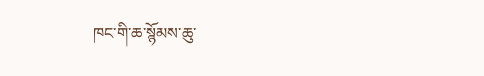ཁང་གི་ཆ་སྙོམས་ཆུ་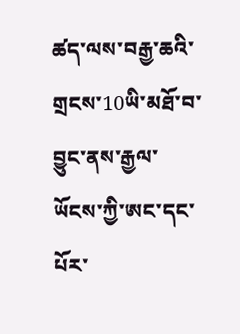ཚད་ལས་བརྒྱ་ཆའི་གྲངས་10ཡི་མཐོ་བ་བྱུང་ནས་རྒྱལ་ཡོངས་ཀྱི་ཨང་དང་པོར་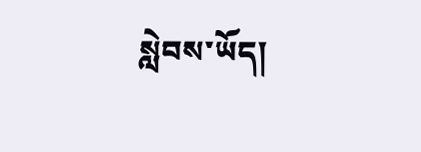སླེབས་ཡོད།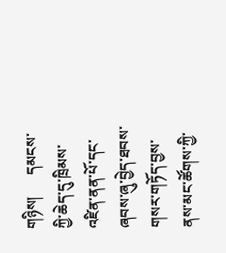གཉིས།      དམངས་ཀྱི་ཆེད་དུ་ཁྲིམས་འཛིན་ནན་པོ་དང་ཞབས་ཞུ་བྱེད་ཐབས་གསར་གཏོད་བྱས་ནས་མང་ཚོགས་ཀྱི་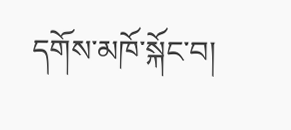དགོས་མཁོ་སྐོང་བ།